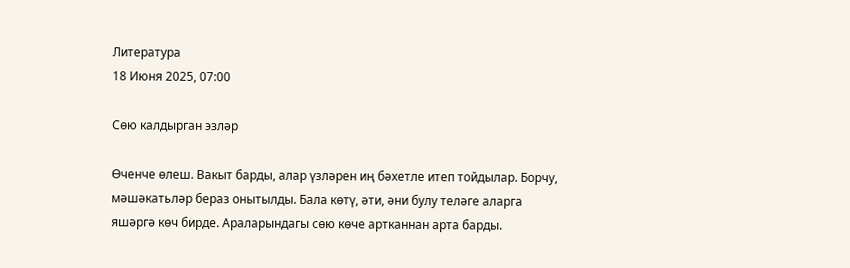Литература
18 Июня 2025, 07:00

Сөю калдырган эзләр

Өченче өлеш. Вакыт барды, алар үзләрен иң бәхетле итеп тойдылар. Борчу, мәшәкатьләр бераз онытылды. Бала көтү, әти, әни булу теләге аларга яшәргә көч бирде. Араларындагы сөю көче артканнан арта барды.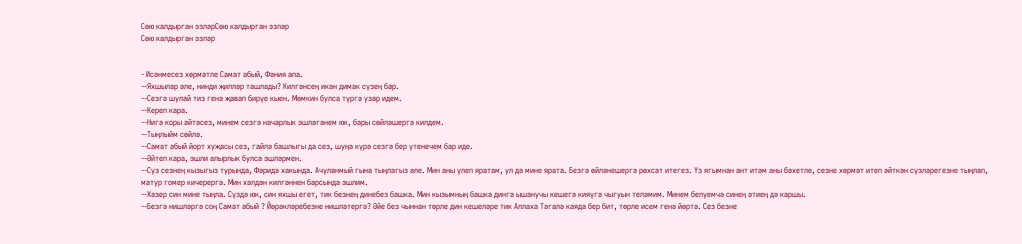Сөю калдырган эзләрСөю калдырган эзләр
Сөю калдырган эзләр


- Исәнмесез хөрмәтле Самат абый, Фәния апа.
--Яхшылар әле, нинди җилләр ташлады? Килгәнсең икән димәк сүзең бар.
--Сезгә шулай тиз генә җавап бирүе кыен. Мөмкин булса түргә узар идем.
--Кереп кара.
--Нигә коры әйтәсез, минем сезгә начарлык эшләгәнем юк, бары сөйләшергә килдем.
--Тыңлыйм сөйлә.
--Самат абый йорт хуҗасы сез, гайлә башлыгы да сез, шуңа күрә сезгә бер үтенечем бар иде.
--Әйтеп кара, эшли алырлык булса эшләрмен.
--Сүз сезнең кызыгыз турында, Фәридә хакында. Ачуланмый гына тыңлагыз әле. Мин аны үлеп яратам, ул да мине ярата. Безгә өйләнешергә рөхсәт итегез. Үз ягымнан ант итәм аны бәхетле, сезне хөрмәт итеп әйткән сүзләрегезне тыңлап, матур гомер кичерергә. Мин хәлдән килгәннен барсында эшлим.
--Хәзер син мине тыңла. Сүздә юк, син яхшы егет, тик безнең динебез башка. Мин кызымның башка дингә ышанучы кешегә кияүгә чыгуын теләмим. Минем белүемчә синең әтиең дә каршы.
--Безгә нишләргә соң Самат абый ? Йөрәкләребезне нишләтергә? Әйе без чыннан төрле дин кешеләре тик Аллаха Тәгалә каяда бер бит, төрле исем генә йөртә. Сез безне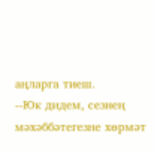аңларга тиеш.
--Юк дидем, сезнең мәхәббәтегезне хөрмәт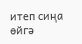итеп сиңа өйгә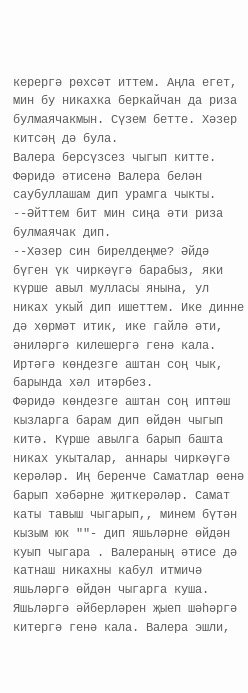керергә рөхсәт иттем. Аңла егет, мин бу никахка беркайчан да риза булмаячакмын. Сүзем бетте. Хәзер китсәң дә була.
Валера берсүзсез чыгып китте. Фәридә әтисенә Валера белән саубуллашам дип урамга чыкты.
--Әйттем бит мин сиңа әти риза булмаячак дип.
--Хәзер син бирелдеңме? Әйдә бүген үк чиркәүгә барабыз, яки күрше авыл мулласы янына, ул никах укый дип ишеттем. Ике динне дә хөрмәт итик, ике гайлә әти, әниләргә килешергә генә кала. Иртәгә көндезге аштан соң чык, барында хәл итәрбез.
Фәридә көндезге аштан соң иптәш кызларга барам дип өйдән чыгып китә. Күрше авылга барып башта никах укыталар, аннары чиркәүгә керәләр. Иң беренче Саматлар өенә барып хәбәрне җиткерәләр. Самат каты тавыш чыгарып,, минем бүтән кызым юк ""- дип яшьләрне өйдән куып чыгара . Валераның әтисе дә катнаш никахны кабул итмичә яшьләргә өйдән чыгарга куша. Яшьләргә әйберләрен җыеп шәһәргә китергә генә кала. Валера эшли,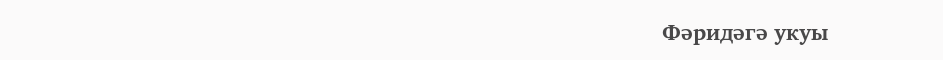Фәридәгә укуы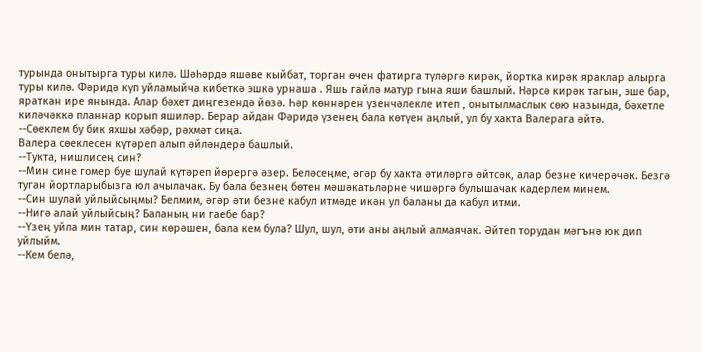турында онытырга туры килә. Шәһәрдә яшәве кыйбат, торган өчен фатирга түләргә кирәк, йортка кирәк яраклар алырга туры килә. Фәридә күп уйламыйча кибеткә эшкә урнаша . Яшь гайлә матур гына яши башлый. Нәрсә кирәк тагын, эше бар, яраткан ире янында. Алар бәхет диңгезендә йөзә. Һәр көннәрен үзенчәлекле итеп , онытылмаслык сөю назында, бәхетле киләчәккә планнар корып яшиләр. Берар айдан Фәридә үзенең бала көтүен аңлый, ул бу хакта Валерага әйтә.
--Сөеклем бу бик яхшы хәбәр, рәхмәт сиңа.
Валера сөеклесен күтәреп алып әйләндерә башлый.
--Тукта, нишлисең син?
--Мин сине гомер буе шулай күтәреп йөрергә әзер. Беләсеңме, әгәр бу хакта әтиләргә әйтсәк, алар безне кичерәчәк. Безгә туган йортларыбызга юл ачылачак. Бу бала безнең бөтен мәшәкатьләрне чишәргә булышачак кадерлем минем.
--Син шулай уйлыйсыңмы? Белмим, әгәр әти безне кабул итмәде икән ул баланы да кабул итми.
--Нигә алай уйлыйсың? Баланың ни гаебе бар?
--Үзең уйла мин татар, син көрәшен, бала кем була? Шул, шул, әти аны аңлый алмаячак. Әйтеп торудан мәгънә юк дип уйлыйм.
--Кем белә,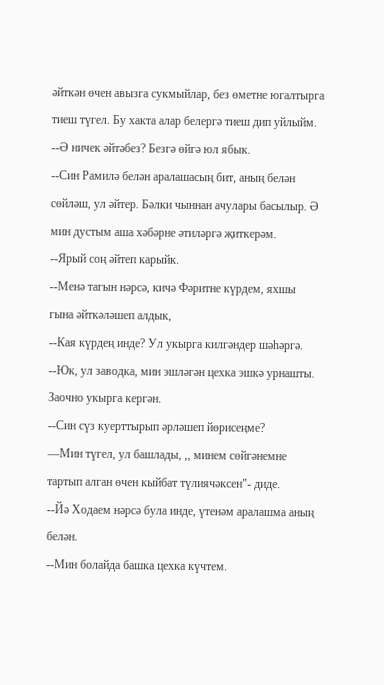әйткән өчен авызга сукмыйлар, без өметне югалтырга тиеш түгел. Бу хакта алар белергә тиеш дип уйлыйм.
--Ә ничек әйтәбез? Безгә өйгә юл ябык.
--Син Рамилә белән аралашасың бит, аның белән сөйләш, ул әйтер. Бәлки чыннан ачулары басылыр. Ә мин дустым аша хәбәрне әтиләргә җиткерәм.
--Ярый соң әйтеп карыйк.
--Менә тагын нәрсә, кичә Фәритне күрдем, яхшы гына әйткәләшеп алдык,
--Кая күрдең инде? Ул укырга килгәндер шәһәргә.
--Юк, ул заводка, мин эшләгән цехка эшкә урнашты. Заочно укырга кергән.
--Син сүз куерттырып әрләшеп йөрисеңме?
—Мин түгел, ул башлады, ,, минем сөйгәнемне тартып алган өчен кыйбат түлиячәксен"- диде.
--Йә Ходаем нәрсә була инде, үтенәм аралашма аның белән.
--Мин болайда башка цехка күчтем.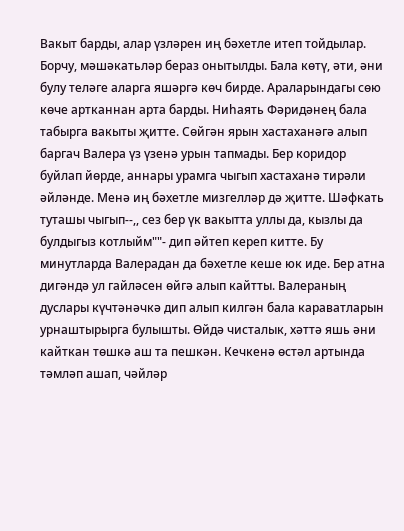Вакыт барды, алар үзләрен иң бәхетле итеп тойдылар. Борчу, мәшәкатьләр бераз онытылды. Бала көтү, әти, әни булу теләге аларга яшәргә көч бирде. Араларындагы сөю көче артканнан арта барды. Ниһаять Фәридәнең бала табырга вакыты җитте. Сөйгән ярын хастаханәгә алып баргач Валера үз үзенә урын тапмады. Бер коридор буйлап йөрде, аннары урамга чыгып хастаханә тирәли әйләнде. Менә иң бәхетле мизгелләр дә җитте. Шәфкать туташы чыгып--,, сез бер үк вакытта уллы да, кызлы да булдыгыз котлыйм""- дип әйтеп кереп китте. Бу минутларда Валерадан да бәхетле кеше юк иде. Бер атна дигәндә ул гайләсен өйгә алып кайтты. Валераның дуслары күчтәнәчкә дип алып килгән бала караватларын урнаштырырга булышты. Өйдә чисталык, хәттә яшь әни кайткан төшкә аш та пешкән. Кечкенә өстәл артында тәмләп ашап, чәйләр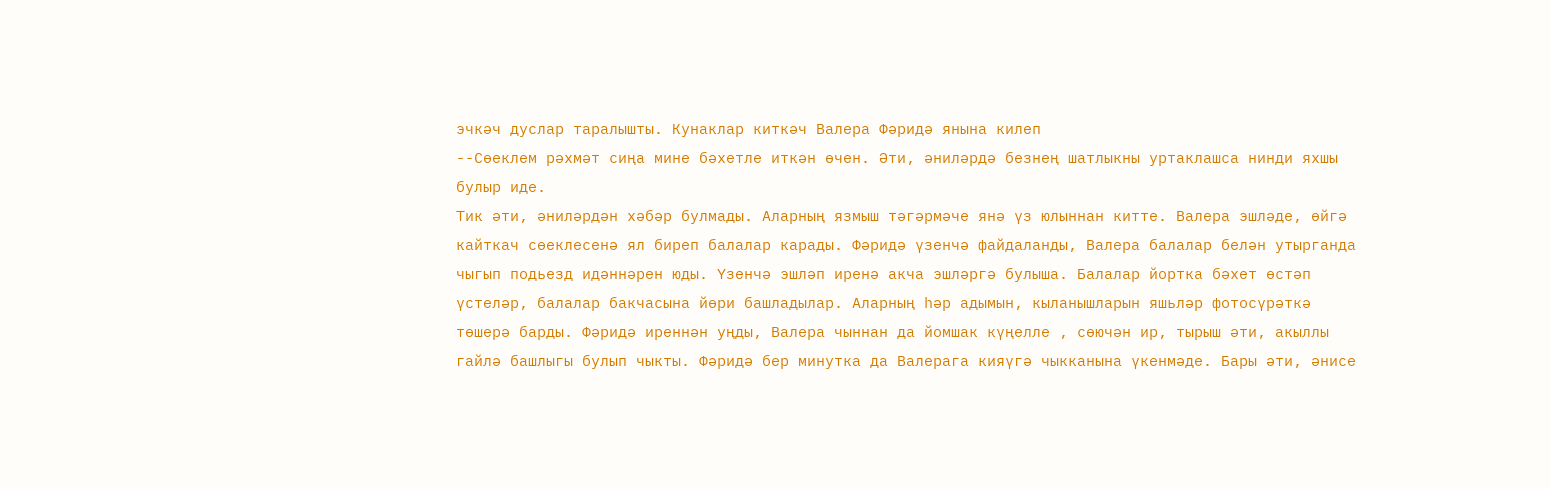эчкәч дуслар таралышты. Кунаклар киткәч Валера Фәридә янына килеп
--Сөеклем рәхмәт сиңа мине бәхетле иткән өчен. Әти, әниләрдә безнең шатлыкны уртаклашса нинди яхшы булыр иде.
Тик әти, әниләрдән хәбәр булмады. Аларның язмыш тәгәрмәче янә үз юлыннан китте. Валера эшләде, өйгә кайткач сөеклесенә ял биреп балалар карады. Фәридә үзенчә файдаланды, Валера балалар белән утырганда чыгып подьезд идәннәрен юды. Үзенчә эшләп иренә акча эшләргә булыша. Балалар йортка бәхет өстәп үстеләр, балалар бакчасына йөри башладылар. Аларның һәр адымын, кыланышларын яшьләр фотосүрәткә төшерә барды. Фәридә иреннән уңды, Валера чыннан да йомшак күңелле , сөючән ир, тырыш әти, акыллы гайлә башлыгы булып чыкты. Фәридә бер минутка да Валерага кияүгә чыкканына үкенмәде. Бары әти, әнисе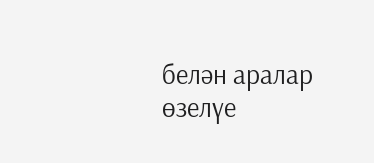белән аралар өзелүе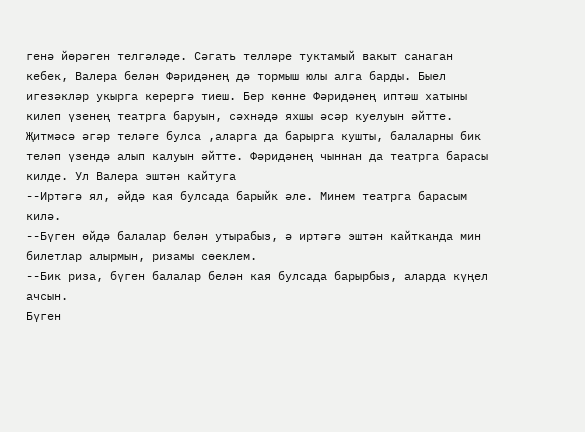генә йөрәген телгәләде. Сәгать телләре туктамый вакыт санаган кебек, Валера белән Фәридәнең дә тормыш юлы алга барды. Быел игезәкләр укырга керергә тиеш. Бер көнне Фәридәнең иптәш хатыны килеп үзенең театрга баруын, сәхнәдә яхшы әсәр куелуын әйтте. Җитмәсә әгәр теләге булса ,аларга да барырга кушты, балаларны бик теләп үзендә алып калуын әйтте. Фәридәнең чыннан да театрга барасы килде. Ул Валера эштән кайтуга
--Иртәгә ял, әйдә кая булсада барыйк әле. Минем театрга барасым килә.
--Бүген өйдә балалар белән утырабыз, ә иртәгә эштән кайтканда мин билетлар алырмын, ризамы сөеклем.
--Бик риза, бүген балалар белән кая булсада барырбыз, аларда күңел ачсын.
Бүген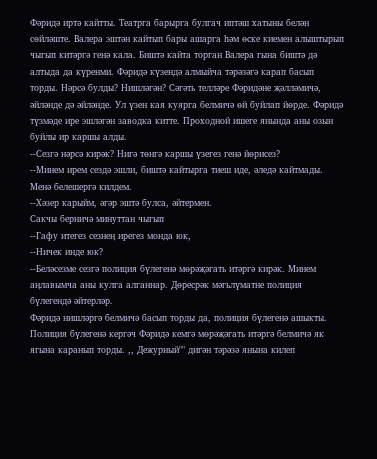Фәридә иртә кайтты. Театрга барырга булгач иптәш хатыны белән сөйләште. Валера эштән кайтып бары ашарга һәм өске киемен алыштырып чыгып китәргә генә кала. Биштә кайта торган Валера гына биштә дә алтыда да күренми. Фәридә күзендә алмыйча тәрәзәгә карап басып торды. Нәрсә булды? Нишләгән? Сәгәть телләре Фәридәне җәлләмичә, әйләнде дә әйләнде. Ул үзен кая куярга белмичә өй буйлап йөрде. Фәридә түзмәде ире эшләгән заводка китте. Проходной ишеге янында аны озын буйлы ир каршы алды.
--Сезгә нәрсә кирәк? Нигә төнгә каршы үзегез генә йөрисез?
--Минем ирем сездә эшли, биштә кайтырга тиеш иде, әледә кайтмады. Менә белешергә килдем.
--Хәзер карыйм, әгәр эштә булса, әйтермен.
Сакчы берничә минуттан чыгып
--Гафу итегез сезнең ирегез монда юк,
--Ничек инде юк?
--Беләсезме сезгә полиция бүлегенә мөрәҗәгать итәргә кирәк. Минем аңлавымча аны кулга алганнар. Дөресрәк мәгьлүматне полиция бүлегендә әйтерләр.
Фәридә нишләргә белмичә басып торды да, полиция бүлегенә ашыкты. Полиция бүлегенә кергәч Фәридә кемгә мөрәҗәгать итәргә белмичә як ягына каранып торды. ,, Дежурный"" дигән тәрәзә янына килеп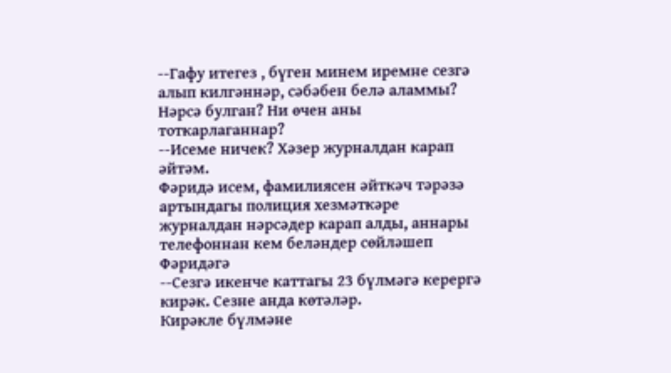--Гафу итегез , бүген минем иремне сезгә алып килгәннәр, сәбәбен белә аламмы? Нәрсә булган? Ни өчен аны тоткарлаганнар?
--Исеме ничек? Хәзер журналдан карап әйтәм.
Фәридә исем, фамилиясен әйткәч тәрәзә артындагы полиция хезмәткәре журналдан нәрсәдер карап алды, аннары телефоннан кем беләндер сөйләшеп Фәридәгә
--Сезгә икенче каттагы 23 бүлмәгә керергә кирәк. Сезне анда көтәләр.
Кирәкле бүлмәне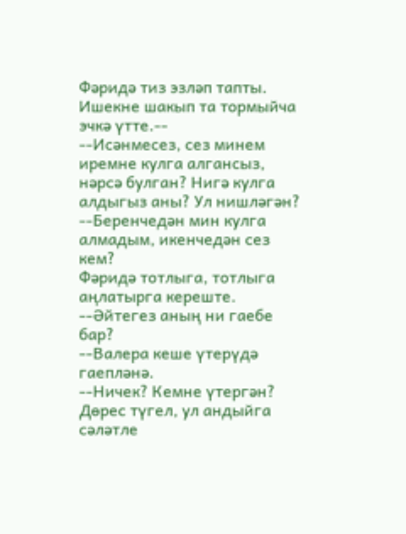Фәридә тиз эзләп тапты. Ишекне шакып та тормыйча эчкә үтте.--
--Исәнмесез, сез минем иремне кулга алгансыз, нәрсә булган? Нигә кулга алдыгыз аны? Ул нишләгән?
--Беренчедән мин кулга алмадым, икенчедән сез кем?
Фәридә тотлыга, тотлыга аңлатырга кереште.
--Әйтегез аның ни гаебе бар?
--Валера кеше үтерүдә гаепләнә.
--Ничек? Кемне үтергән? Дөрес түгел, ул андыйга сәләтле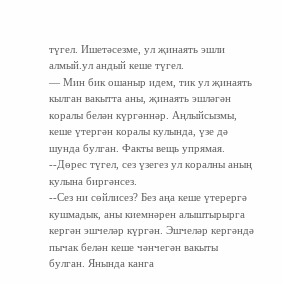түгел. Ишетәсезме, ул җинаять эшли алмый.ул андый кеше түгел.
— Мин бик ошаныр идем, тик ул җинаять кылган вакытта аны, җинаять эшләгән коралы белән күргәннәр. Аңлыйсызмы, кеше үтергән коралы кулында, үзе дә шунда булган. Факты вещь упрямая.
--Дөрес түгел, сез үзегез ул коралны аның кулына биргәнсез.
--Сез ни сөйлисез? Без аңа кеше үтерергә кушмадык, аны киемнәрен алыштырырга кергән эшчеләр күргән. Эшчеләр кергәндә пычак белән кеше чәнчегән вакыты булган. Янында канга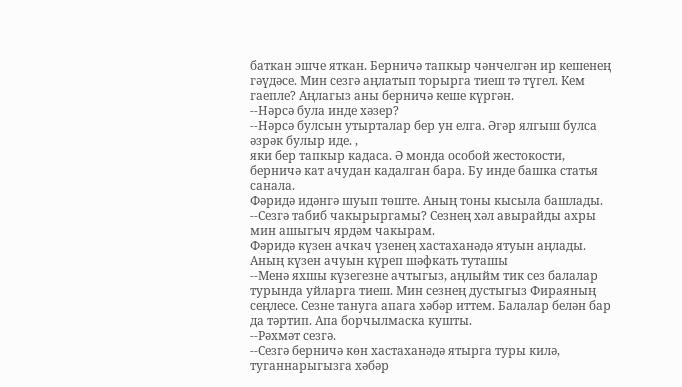баткан эшче яткан. Берничә тапкыр чәнчелгән ир кешенең гәүдәсе. Мин сезгә аңлатып торырга тиеш тә түгел. Кем гаепле? Аңлагыз аны берничә кеше күргән.
--Нәрсә була инде хәзер?
--Нәрсә булсын утырталар бер ун елга. Әгәр ялгыш булса әзрәк булыр иде. ,
яки бер тапкыр кадаса. Ә монда особой жестокости, берничә кат ачудан кадалган бара. Бу инде башка статья санала.
Фәридә идәнгә шуып төште. Аның тоны кысыла башлады.
--Сезгә табиб чакырыргамы? Сезнең хәл авырайды ахры мин ашыгыч ярдәм чакырам.
Фәридә күзен ачкач үзенең хастаханәдә ятуын аңлады. Аның күзен ачуын күреп шәфкать туташы
--Менә яхшы күзегезне ачтыгыз, аңлыйм тик сез балалар турында уйларга тиеш. Мин сезнең дустыгыз Фираяның сеңлесе. Сезне тануга апага хәбәр иттем. Балалар белән бар да тәртип. Апа борчылмаска кушты.
--Рәхмәт сезгә.
--Сезгә берничә көн хастаханәдә ятырга туры килә, туганнарыгызга хәбәр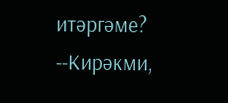итәргәме?
--Кирәкми,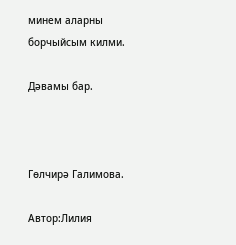минем аларны борчыйсым килми.

Дәвамы бар.



Гөлчирә Галимова.

Автор:Лилия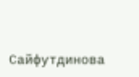Сайфутдинова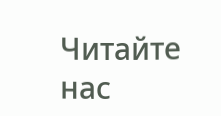Читайте нас